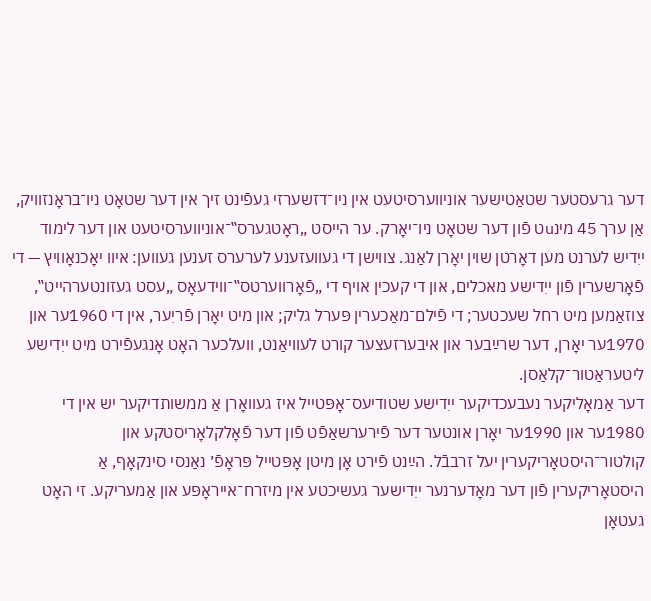דער גרעסטער שטאַטישער אוניווערסיטעט אין ניו־דזשערזי געפֿינט זיך אין דער שטאָט ניו־בראָנזוויק, אַן ערך 45 מינuט פֿון דער שטאָט ניו־יאָרק. ער הייסט „ראָטגערס‟־אוניווערסיטעט און דער לימוד ייִדיש לערנט מען דאָרטן שוין יאָרן לאַנג. צווישן די געוועזענע לערערס זענען געווען: איוו יאָכנאָוויץ — די פֿאָרשערין פֿון ייִדישע מאכלים, און די קעכין אויף די „פֿאָרווערטס‟־ווידעאָס „עסט געזונטערהייט‟, צוזאַמען מיט רחל שעכטער; די פֿילם־מאַכערין פּערל גליק; און מיט יאָרן פֿריִער, אין די 1960ער און 1970ער יאָרן, דער שרײַבער און איבערזעצער קורט לעוויאַנט, וועלכער האָט אָנגעפֿירט מיט ייִדישע ליטעראַטור־קלאַסן.
דער אַמאָליקער נעבעכדיקער ייִדישע שטודיעס־אָפּטייל איז געוואָרן אַ ממשותדיקער יש אין די 1980ער און 1990ער יאָרן אונטער דער פֿירערשאַפֿט פֿון דער פֿאָלקלאָריסטקע און קולטור־היסטאָריקערין יעל זרבבֿל. הײַנט פֿירט אָן מיטן אָפּטייל פּראָפֿ׳ נאַנסי סינקאָף, אַ היסטאָריקערין פֿון דער מאָדערנער ייִדישער געשיכטע אין מיזרח־אייראָפּע און אַמעריקע. זי האָט געטאָן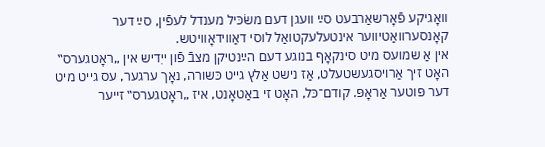וואָגיקע פֿאָרשאַרבעט סײַ וועגן דעם משׂכּיל מענדל לעפֿין, סײַ דער קאָנסערוואַטיווער אינטעלעקטואַל לוסי דאַווידאָוויטש.
אין אַ שמועס מיט סינקאָף בנוגע דעם הײַנטיקן מצבֿ פֿון ייִדיש אין „ראָטגערס‟ האָט זיך אַרויסגעשטעלט, אַז נישט אַלץ גייט כּשורה, נאָך ערגער, עס גייט מיט דער פּוטער אַראָפּ. קודם־כּל, האָט זי באַטאָנט, איז „ראָטגערס‟ זייער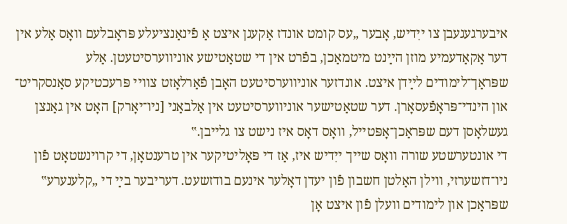איבערגעגעבן צו ייִדיש, אָבער „עס קומט אונדז אַקעגן איצט אַ פֿינאַנציעלע פּראָבלעם וואָס אַלע אין דער אַקאַדעמיע מוזן הײַנט מיטמאַכן, בפֿרט אין די שטאַטישע אוניווערסיטעטן. אַלע שפּראַך־לימודים לײַדן איצט. אונדזער אוניווערסיטעט האָבן פֿאַרלאָזט צוויי פּרעכטיקע סאַנסקריט־ און הינדי־פּראָפֿעסאָרן. דער שטאַטישער אוניווערסיטעט אין אַלבאַני [ניו־יאָרק] האָט אין גאַנצן געשלאָסן דעם שפּראַכן־אָפּטייל, וואָס דאָס איז נישט צו גלייבן.‟
די אונטערשטע שורה וואָס שייך ייִדיש איז, אַז די פּאָליטיקער אין טרענטאָן, די קרוינשטאָט פֿון ניו־דזשערזי, ווילן האַלטן חשבון פֿון יעדן דאָלער אינעם בודזשעט. דעריבער בײַ די „קלענערע‟ שפּראַכן און לימודים וועלן פֿון איצט אָן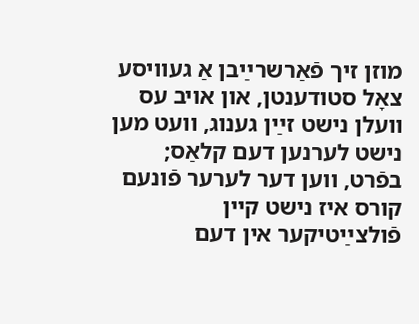מוזן זיך פֿאַרשרײַבן אַ געוויסע צאָל סטודענטן, און אויב עס וועלן נישט זײַן גענוג, וועט מען נישט לערנען דעם קלאַס; בפֿרט, ווען דער לערער פֿונעם קורס איז נישט קיין פֿולצײַטיקער אין דעם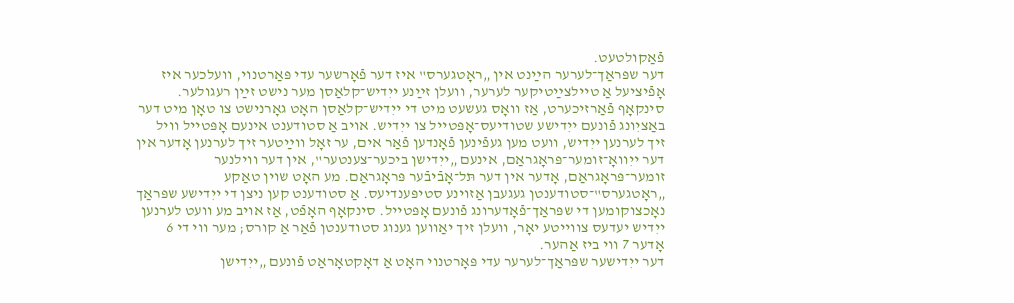פֿאַקולטעט.
דער שפּראַך־לערער הײַנט אין „ראָטגערס‟ איז דער פֿאָרשער עדי פּאַרטנוי, וועלכער איז אָפֿיציעל אַ טיילצײַטיקער לערער, וועלן זײַנע ייִדיש־קלאַסן מער נישט זײַן רעגולער. סינקאָף פֿאַרזיכערט, אַז וואָס געשעט מיט די ייִדיש־קלאַסן האָט גאָרנישט צו טאָן מיט דער באַציִונג פֿונעם ייִדישע שטודיעס־אָפּטייל צו ייִדיש. אויב אַ סטודענט אינעם אָפּטייל וויל זיך לערנען ייִדיש, וועט מען געפֿינען פֿאָנדען פֿאַר אים, ער זאָל ווײַטער זיך לערנען אָדער אין דער ייִוואָ־זומער־פּראָגראַם, אינעם „ייִדישן ביכער־צענטער‟, אין דער ווילנער זומער־פּראָגראַם, אָדער אין דער תּל־אָבֿיבֿער פּראָגראַם. מע האָט שוין טאַקע „ראָטגערס‟־סטודענטן געגעבן אַזוינע סטיפּענדיעס. אַ סטודענט קען ניצן די ייִדישע שפּראַך נאָכצוקומען די שפּראַך־פֿאָדערונג פֿונעם אָפּטייל. סינקאָף האָפֿט, אַז אויב מע וועט לערנען ייִדיש יעדעס צווייטע יאָר, וועלן זיך יאַווען גענוג סטודענטן פֿאַר אַ קורס; מער ווי די 6 אָדער 7 ווי ביז אַהער.
דער ייִדישער שפּראַך־לערער עדי פּאָרטנוי האָט אַ דאָקטאָראַט פֿונעם „ייִדישן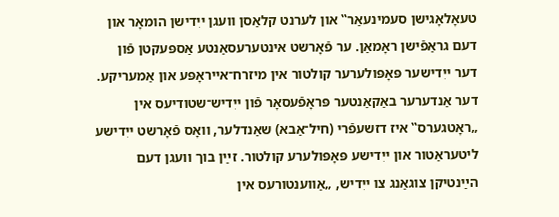טעאָלאָגישן סעמינעאַר‟ און לערנט קלאַסן וועגן ייִדישן הומאָר און דעם גראַפֿישן ראָמאַן. ער פֿאָרשט אינטערעסאַנטע אַספּעקטן פֿון דער ייִדישער פּאָפּולערער קולטור אין מיזרח־אייראָפּע און אַמעריקע.
דער אַנדערער באַקאַנטער פּראָפֿעסאָר פֿון ייִדיש־שטודיעס אין „ראָטגערס‟ איז דזשעפֿרי (חיל־אַבא) שאַנדלער, וואָס פֿאָרשט ייִדישע ליטעראַטור און ייִדישע פּאָפּולערע קולטור. זײַן בוך וועגן דעם הײַנטיקן צוגאַנג צו ייִדיש, „אַווענטורעס אין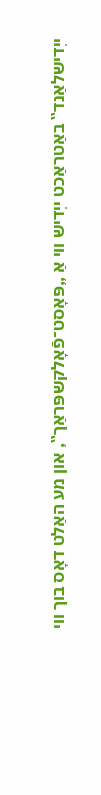ייִדישלאַנד‟ באַטראַכט ייִדיש ווי אַ „פּאָסט־פֿאָלקשפּראַך‟, און מע האַלט דאָס בוך ווי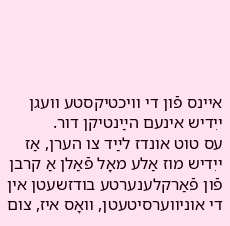איינס פֿון די וויכטיקסטע וועגן ייִדיש אינעם הײַנטיקן דור.
עס טוט אונדז לײַד צו הערן, אַז ייִדיש מוז אַלע מאָל פֿאַלן אַ קרבן פֿון פֿאַרקלענערטע בודזשעטן אין די אוניווערסיטעטן, וואָס איז, צום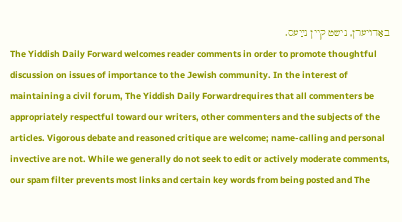באַדויערן, נישט קיין נײַעס.
The Yiddish Daily Forward welcomes reader comments in order to promote thoughtful discussion on issues of importance to the Jewish community. In the interest of maintaining a civil forum, The Yiddish Daily Forwardrequires that all commenters be appropriately respectful toward our writers, other commenters and the subjects of the articles. Vigorous debate and reasoned critique are welcome; name-calling and personal invective are not. While we generally do not seek to edit or actively moderate comments, our spam filter prevents most links and certain key words from being posted and The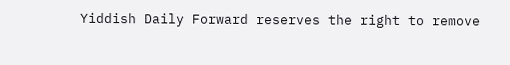Yiddish Daily Forward reserves the right to remove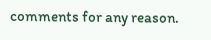comments for any reason.